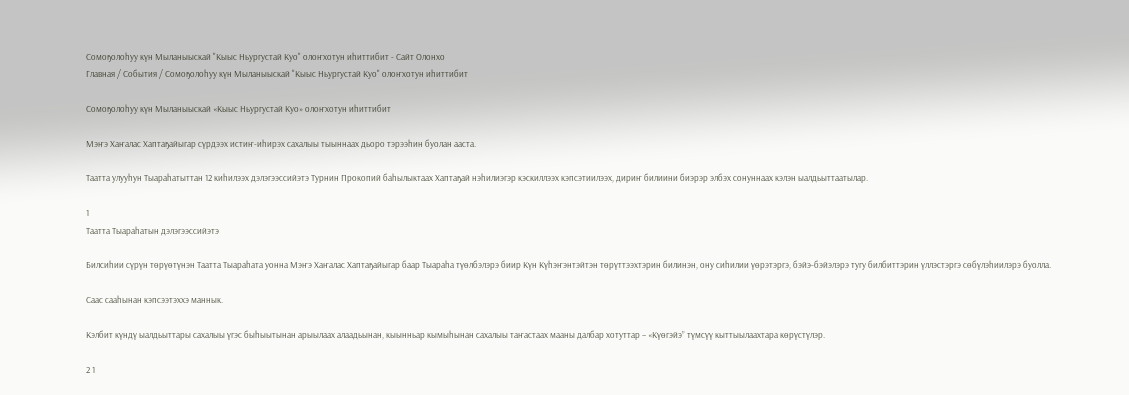Сомоҕолоһуу күн Мыланыыскай "Кыыс Ньургустай Куо" олоҥхотун иһиттибит - Сайт Олонхо
Главная / События / Сомоҕолоһуу күн Мыланыыскай "Кыыс Ньургустай Куо" олоҥхотун иһиттибит

Сомоҕолоһуу күн Мыланыыскай «Кыыс Ньургустай Куо» олоҥхотун иһиттибит

Мэҥэ Хаҥалас Хаптаҕайыгар сүрдээх истиҥ-иһирэх сахалыы тыыннаах дьоро тэрээһин буолан ааста.

Таатта улууһун Тыараһатыттан 12 киһилээх дэлэгээссийэтэ Турнин Прокопий баһылыктаах Хаптаҕай нэһилиэгэр кэскиллээх кэпсэтиилээх, дириҥ билиини биэрэр элбэх сонуннаах кэлэн ыалдьыттаатылар.

1
Таатта Тыараһатын дэлэгээссийэтэ

Билсиһии сүрүн төрүөтүнэн Таатта Тыараһата уонна Мэҥэ Хаҥалас Хаптаҕайыгар баар Тыараһа түөлбэлэрэ биир Күн Күһэҥэнтэйтэн төрүттээхтэрин билинэн, ону сиһилии үөрэтэргэ, бэйэ-бэйэлэрэ тугу билбиттэрин үллэстэргэ сөбүлэһиилэрэ буолла.

Саас сааһынан кэпсээтэххэ маннык.

Кэлбит күндү ыалдьыттары сахалыы үгэс быһыытынан арыылаах алаадьынан, кыынньар кымыһынан сахалыы таҥастаах мааны далбар хотуттар – «Күөгэйэ” түмсүү кыттыылаахтара көрүстүлэр.

2 1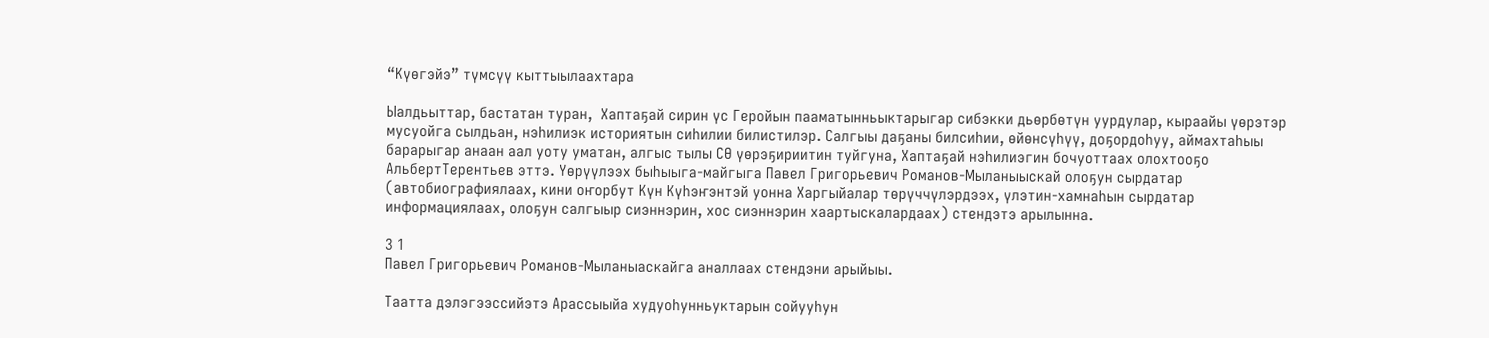“Күөгэйэ” түмсүү кыттыылаахтара

Ыалдьыттар, бастатан туран,  Хаптаҕай сирин үс Геройын пааматынньыктарыгар сибэкки дьөрбөтүн уурдулар, кыраайы үөрэтэр мусуойга сылдьан, нэһилиэк историятын сиһилии билистилэр. Салгыы даҕаны билсиһии, өйөнсүһүү, доҕордоһуу, аймахтаһыы барарыгар анаан аал уоту уматан, алгыс тылы СӨ үөрэҕириитин туйгуна, Хаптаҕай нэһилиэгин бочуоттаах олохтооҕо АльбертТерентьев эттэ. Үөрүүлээх быһыыга-майгыга Павел Григорьевич Романов-Мыланыыскай олоҕун сырдатар (автобиографиялаах, кини оҥорбут Күн Күһэҥэнтэй уонна Харгыйалар төрүччүлэрдээх, үлэтин-хамнаһын сырдатар информациялаах, олоҕун салгыыр сиэннэрин, хос сиэннэрин хаартыскалардаах) стендэтэ арылынна.

3 1
Павел Григорьевич Романов-Мыланыаскайга аналлаах стендэни арыйыы.

Таатта дэлэгээссийэтэ Арассыыйа худуоһунньуктарын сойууһун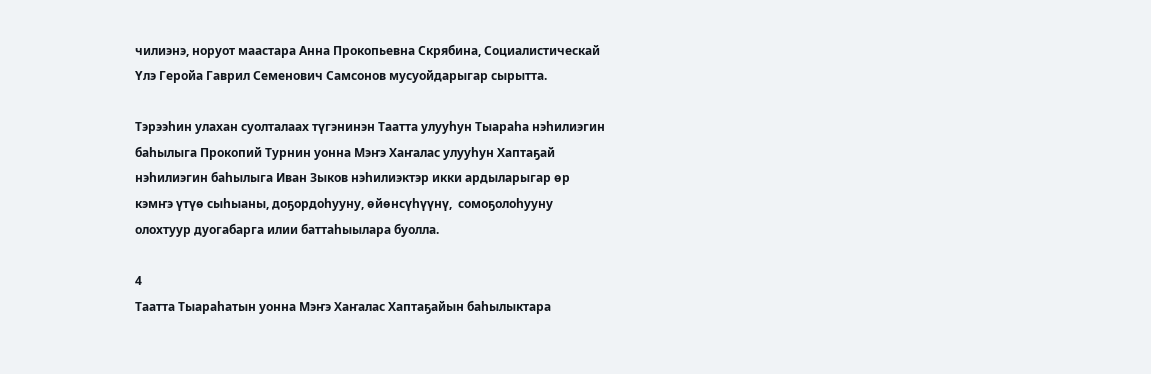чилиэнэ, норуот маастара Анна Прокопьевна Скрябина, Социалистическай  Үлэ Геройа Гаврил Семенович Самсонов мусуойдарыгар сырытта.

Тэрээһин улахан суолталаах түгэнинэн Таатта улууһун Тыараһа нэһилиэгин баһылыга Прокопий Турнин уонна Мэҥэ Хаҥалас улууһун Хаптаҕай нэһилиэгин баһылыга Иван Зыков нэһилиэктэр икки ардыларыгар өр кэмҥэ үтүө сыһыаны, доҕордоһууну, өйөнсүһүүнү,  сомоҕолоһууну олохтуур дуогабарга илии баттаһыылара буолла.

4
Таатта Тыараһатын уонна Мэҥэ Хаҥалас Хаптаҕайын баһылыктара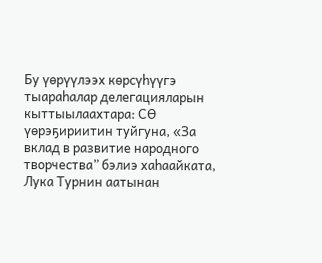Бу үөрүүлээх көрсүһүүгэ тыараһалар делегацияларын кыттыылаахтара: СӨ үөрэҕириитин туйгуна, «За вклад в развитие народного творчества” бэлиэ хаһаайката, Лука Турнин аатынан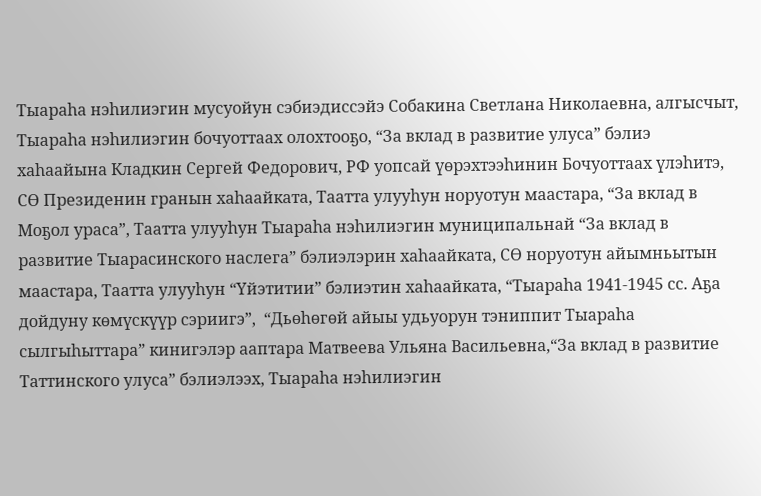Тыараһа нэһилиэгин мусуойун сэбиэдиссэйэ Собакина Светлана Николаевна, алгысчыт, Тыараһа нэһилиэгин бочуоттаах олохтооҕо, “За вклад в развитие улуса” бэлиэ хаһаайына Кладкин Сергей Федорович, РФ уопсай үөрэхтээһинин Бочуоттаах үлэһитэ, СӨ Президенин гранын хаһаайката, Таатта улууһун норуотун маастара, “За вклад в Моҕол ураса”, Таатта улууһун Тыараһа нэһилиэгин муниципальнай “За вклад в развитие Тыарасинского наслега” бэлиэлэрин хаһаайката, СӨ норуотун айымньытын маастара, Таатта улууһун “Үйэтитии” бэлиэтин хаһаайката, “Тыараһа 1941-1945 сс. Аҕа дойдуну көмүскүүр сэриигэ”,  “Дьөһөгөй айыы удьуорун тэниппит Тыараһа сылгыһыттара” кинигэлэр ааптара Матвеева Ульяна Васильевна,“За вклад в развитие Таттинского улуса” бэлиэлээх, Тыараһа нэһилиэгин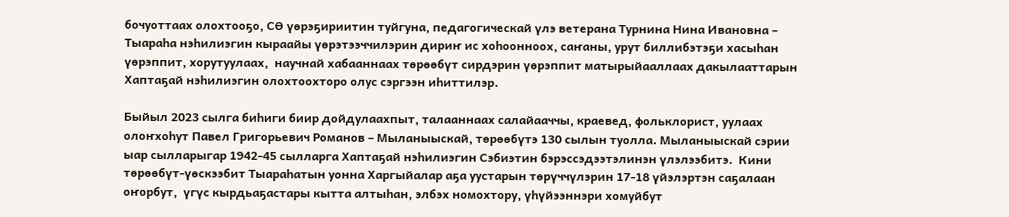бочуоттаах олохтооҕо, СӨ үөрэҕириитин туйгуна, педагогическай үлэ ветерана Турнина Нина Ивановна – Тыараһа нэһилиэгин кыраайы үөрэтээччилэрин дириҥ ис хоһоонноох, саҥаны, урут биллибэтэҕи хасыһан үөрэппит, хорутуулаах,  научнай хабааннаах төрөөбүт сирдэрин үөрэппит матырыйааллаах дакылааттарын Хаптаҕай нэһилиэгин олохтоохторо олус сэргээн иһиттилэр.

Быйыл 2023 сылга биһиги биир дойдулаахпыт, талааннаах салайааччы, краевед, фольклорист, уулаах олоҥхоһут Павел Григорьевич Романов – Мыланыыскай, төрөөбүтэ 130 сылын туолла. Мыланыыскай сэрии ыар сылларыгар 1942-45 сылларга Хаптаҕай нэһилиэгин Сэбиэтин бэрэссэдээтэлинэн үлэлээбитэ.  Кини төрөөбүт-үөскээбит Тыараһатын уонна Харгыйалар аҕа уустарын төрүччүлэрин 17-18 үйэлэртэн саҕалаан оҥорбут,  үгүс кырдьаҕастары кытта алтыһан, элбэх номохтору, үһүйээннэри хомуйбут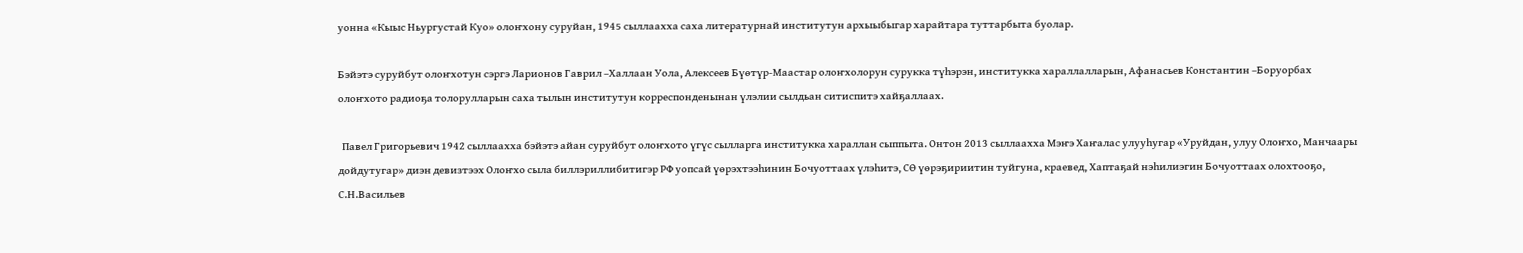уонна «Кыыс Ньургустай Куо» олоҥхону суруйан, 1945 сыллаахха саха литературнай институтун архыыбыгар харайтара туттарбыта буолар.

Бэйэтэ суруйбут олоҥхотун сэргэ Ларионов Гаврил –Халлаан Уола, Алексеев Бүөтүр-Маастар олоҥхолорун сурукка түһэрэн, институкка хараллалларын, Афанасьев Константин –Боруорбах олоҥхото радиоҕа толорулларын саха тылын институтун корреспонденынан үлэлии сылдьан ситиспитэ хайҕаллаах.

  Павел Григорьевич 1942 сыллаахха бэйэтэ айан суруйбут олоҥхото үгүс сылларга институкка хараллан сыппыта. Онтон 2013 сыллаахха Мэҥэ Хаҥалас улууһугар «Уруйдан, улуу Олоҥхо, Манчаары дойдутугар» диэн девизтээх Олоҥхо сыла биллэриллибитигэр РФ уопсай үөрэхтээһинин Бочуоттаах үлэһитэ, СӨ үөрэҕириитин туйгуна, краевед, Хаптаҕай нэһилиэгин Бочуоттаах олохтооҕо, С.Н.Васильев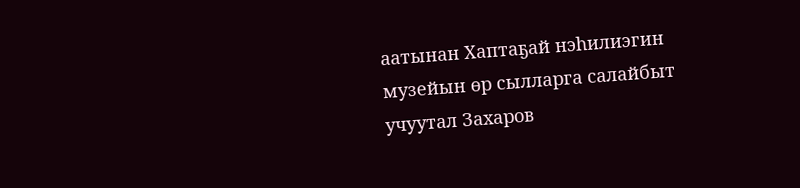аатынан Хаптаҕай нэһилиэгин музейын өр сылларга салайбыт учуутал Захаров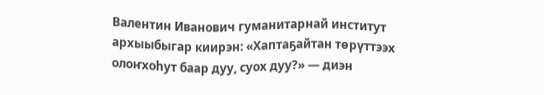Валентин Иванович гуманитарнай институт архыыбыгар киирэн: «Хаптаҕайтан төрүттээх олоҥхоһут баар дуу, суох дуу?» — диэн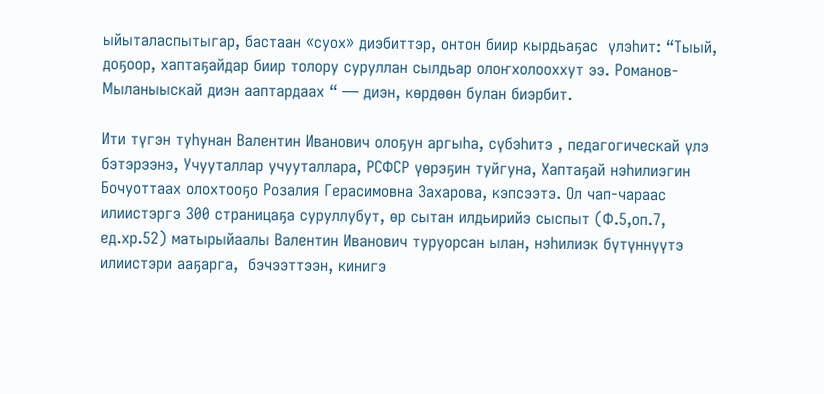ыйыталаспытыгар, бастаан «суох» диэбиттэр, онтон биир кырдьаҕас  үлэһит: “Тыый, доҕоор, хаптаҕайдар биир толору суруллан сылдьар олоҥхолооххут ээ. Романов-Мыланыыскай диэн ааптардаах “ — диэн, көрдөөн булан биэрбит.

Ити түгэн туһунан Валентин Иванович олоҕун аргыһа, сүбэһитэ , педагогическай үлэ бэтэрээнэ, Учууталлар учууталлара, РСФСР үөрэҕин туйгуна, Хаптаҕай нэһилиэгин Бочуоттаах олохтооҕо Розалия Герасимовна Захарова, кэпсээтэ. Ол чап-чараас илиистэргэ 300 страницаҕа суруллубут, өр сытан илдьирийэ сыспыт (Ф.5,оп.7, ед.хр.52) матырыйаалы Валентин Иванович туруорсан ылан, нэһилиэк бүтүннүүтэ илиистэри ааҕарга,  бэчээттээн, кинигэ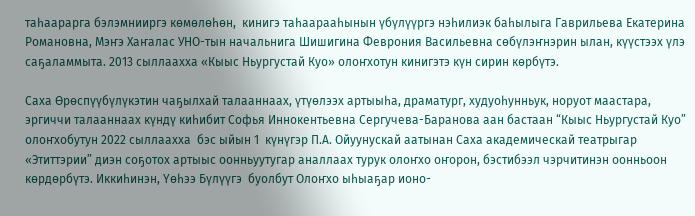таһаарарга бэлэмнииргэ көмөлөһөн,  кинигэ таһаарааһынын үбүлүүргэ нэһилиэк баһылыга Гаврильева Екатерина Романовна, Мэҥэ Хаҥалас УНО-тын начальнига Шишигина Феврония Васильевна сөбүлэҥнэрин ылан, күүстээх үлэ саҕаламмыта. 2013 сыллаахха «Кыыс Ньургустай Куо» олоҥхотун кинигэтэ күн сирин көрбүтэ.

Саха Өрөспүүбүлүкэтин чаҕылхай талааннаах, үтүөлээх артыыһа, драматург, худуоһунньук, норуот маастара, эргиччи талааннаах күндү киһибит Софья Иннокентьевна Сергучева-Баранова аан бастаан “Кыыс Ньургустай Куо” олоҥхобутун 2022 cыллаахха  бэс ыйын 1  күнүгэр П.А. Ойуунускай аатынан Саха академическай театрыгар «Этиттэрии” диэн соҕотох артыыс оонньуутугар аналлаах турук олоҥхо оҥорон, бэстибээл чэрчитинэн оонньоон көрдөрбүтэ. Иккиһинэн, Үөһээ Бүлүүгэ  буолбут Олоҥхо ыһыаҕар ионо-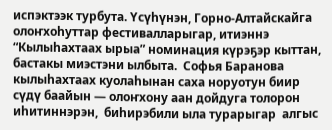испэктээк турбута. Үсүһүнэн, Горно-Алтайскайга олоҥхоһуттар фестивалларыгар, итиэннэ “Кылыһахтаах ырыа” номинация күрэҕэр кыттан, бастакы миэстэни ылбыта.  Софья Баранова кылыһахтаах куолаһынан саха норуотун биир сүдү баайын — олоҥхону аан дойдуга толорон иһитиннэрэн,  биһирэбили ыла турарыгар  алгыс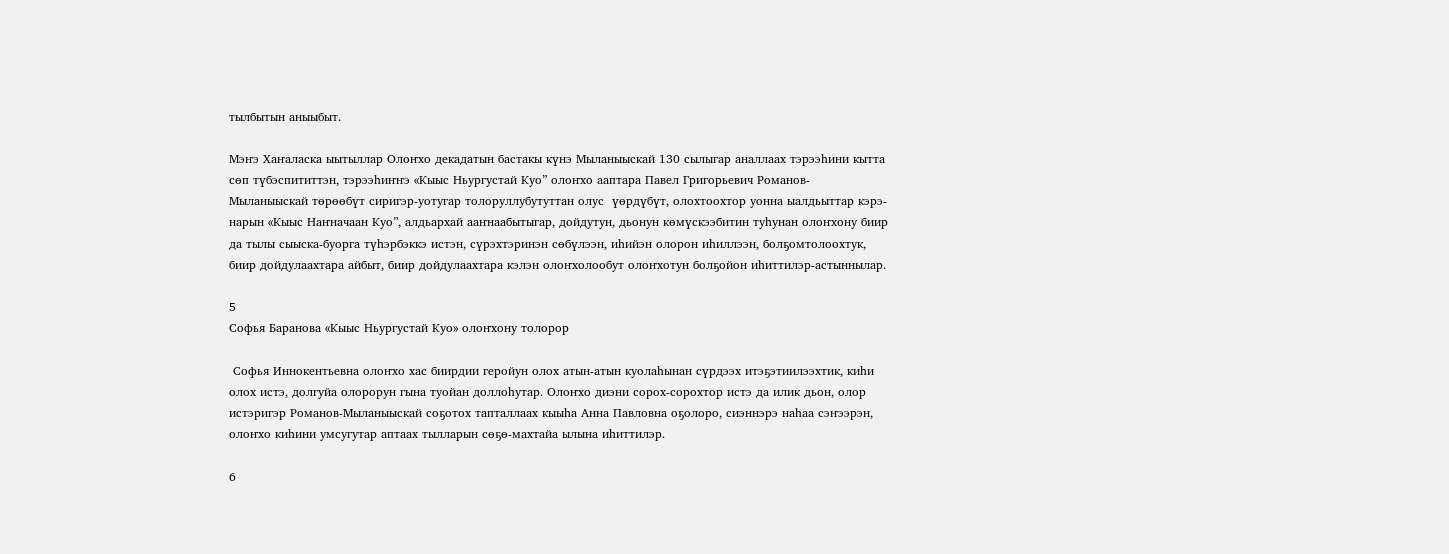тылбытын аныыбыт.

Мэҥэ Хаҥаласка ыытыллар Олоҥхо декадатын бастакы күнэ Мыланыыскай 130 сылыгар аналлаах тэрээһини кытта сөп түбэспититтэн, тэрээһиҥҥэ «Кыыс Ньургустай Куо” олоҥхо ааптара Павел Григорьевич Романов-Мыланыыскай төрөөбүт сиригэр-уотугар толоруллубутуттан олус  үөрдүбүт, олохтоохтор уонна ыалдьыттар кэрэ-нарын «Кыыс Наҥначаан Куо”, алдьархай ааҥнаабытыгар, дойдутун, дьонун көмүскээбитин туһунан олоҥхону биир да тылы сыыска-буорга түһэрбэккэ истэн, сүрэхтэринэн сөбүлээн, иһийэн олорон иһиллээн, болҕомтолоохтук, биир дойдулаахтара айбыт, биир дойдулаахтара кэлэн олоҥхолообут олоҥхотун болҕойон иһиттилэр-астыннылар.

5
Софья Баранова «Кыыс Ньургустай Куо» олоҥхону толорор

 Софья Иннокентьевна олоҥхо хас биирдии геройун олох атын-атын куолаһынан сүрдээх итэҕэтиилээхтик, киһи олох истэ, долгуйа олорорун гына туойан доллоһутар. Олоҥхо диэни сорох-сорохтор истэ да илик дьон, олор истэригэр Романов-Мыланыыскай соҕотох тапталлаах кыыһа Анна Павловна оҕолоро, сиэннэрэ наһаа сэҥээрэн, олоҥхо киһини умсугутар аптаах тылларын сөҕө-махтайа ылына иһиттилэр.

6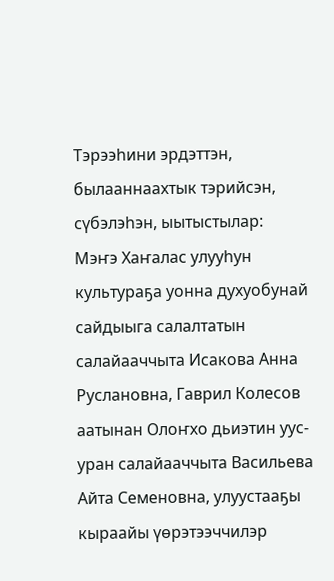Тэрээһини эрдэттэн, былааннаахтык тэрийсэн, сүбэлэһэн, ыытыстылар:  Мэҥэ Хаҥалас улууһун культураҕа уонна духуобунай сайдыыга салалтатын  салайааччыта Исакова Анна Руслановна, Гаврил Колесов аатынан Олоҥхо дьиэтин уус-уран салайааччыта Васильева Айта Семеновна, улуустааҕы кыраайы үөрэтээччилэр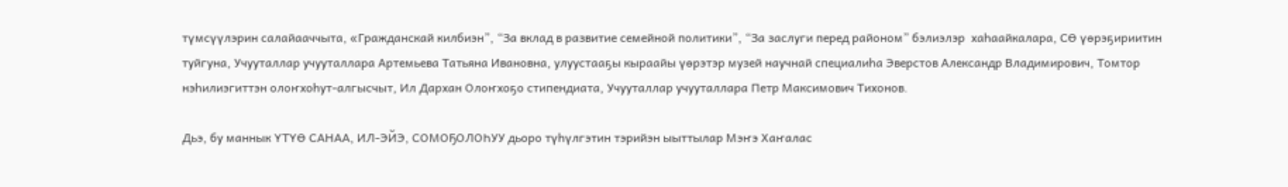түмсүүлэрин салайааччыта, «Гражданскай килбиэн”, “За вклад в развитие семейной политики”, “За заслуги перед районом” бэлиэлэр  хаһаайкалара, СӨ үөрэҕириитин туйгуна, Учууталлар учууталлара Артемьева Татьяна Ивановна, улуустааҕы кыраайы үөрэтэр музей научнай специалиһа Эверстов Александр Владимирович, Томтор нэһилиэгиттэн олоҥхоһут-алгысчыт, Ил Дархан Олоҥхоҕо стипендиата, Учууталлар учууталлара Петр Максимович Тихонов.

Дьэ, бу маннык ҮТҮӨ САНАА, ИЛ-ЭЙЭ, СОМОҔОЛОҺУУ дьоро түһүлгэтин тэрийэн ыыттылар Мэҥэ Хаҥалас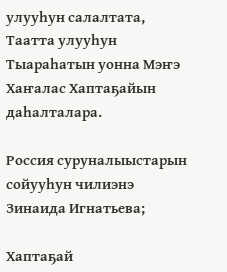улууһун салалтата, Таатта улууһун Тыараһатын уонна Мэҥэ Хаҥалас Хаптаҕайын даһалталара.

Россия суруналыыстарын сойууһун чилиэнэ Зинаида Игнатьева;

Хаптаҕай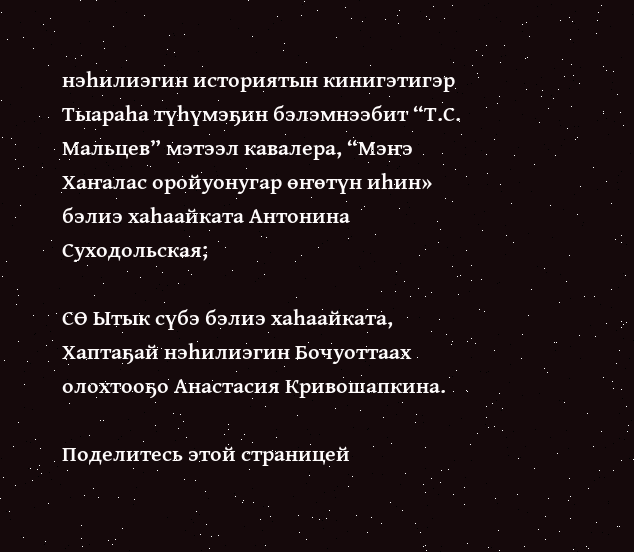нэһилиэгин историятын кинигэтигэр Тыараһа түһүмэҕин бэлэмнээбит “Т.С. Мальцев” мэтээл кавалера, “Мэҥэ Хаҥалас оройуонугар өҥөтүн иһин» бэлиэ хаһаайката Антонина Суходольская;

СӨ Ытык сүбэ бэлиэ хаһаайката, Хаптаҕай нэһилиэгин Бочуоттаах олохтооҕо Анастасия Кривошапкина.

Поделитесь этой страницей